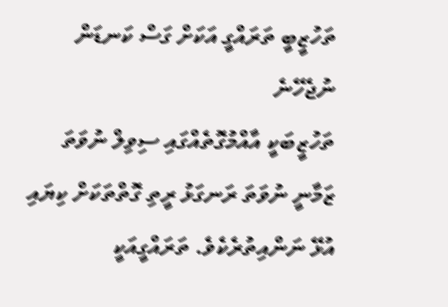ތަހުޒީބީ ތަރައްގީ އަކަށް ގަސް ކަނޑަން ނުޖެހޭނެ
ތަހުޒީބަކީ އާއްމުގޮތެއްގައި ސިވިލް ނުވަތަ ޒަމާނީ ނުވަތަ ރަނގަޅު ރީތި ގޮތްތަކަށް ކިޔައި އުޅޭ ނަންއިތުރެކެވެ. ތަރައްގީއަކީ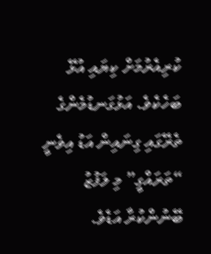ކުރިއެރުމަށް ކިޔައި އުޅޭ ބަހެކެވެ. އަޅުގަނޑުމެންގެ ތެރޭގައި ގިނައިން އަޑު އިވެނީ “ތަރައްގީ” މި ލަފުޒު ބޭނުންކުރާ އަޑެވެ.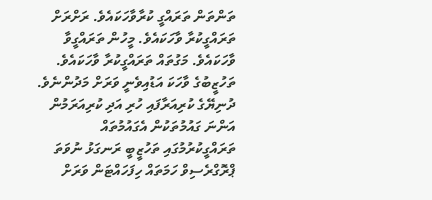ތަންތަން ތަރައްގީ ކުރާވާހަކައެވެ. ރަށްރަށް ތަރައްގީކުރާ ވާހަކައެވެ. މީހުން ތަރައްގީވާ ވާހަކައެވެ. މަގުތައް ތަރައްގީކުރާ ވާހަކައެވެ. ތަހުޒީބުގެ ވާހަކަ އަޑުއިވެނީ ވަރަށް މަދުންނެވެ.
ދުނިޔޭގެ ކުރިއަރާފައި ހުރި އަދި ކުރިއަރަމުން އަންނަ ގައުމުތަކުން އެގައުމުތައް ތަރައްގީކުރުމުގައި ތަހުޒީބީ ރަނގަޅު ނުވަތަ ޕްރޮގްރެސިވް ހަމަތައް ހިފަހައްޓަން ވަރަށް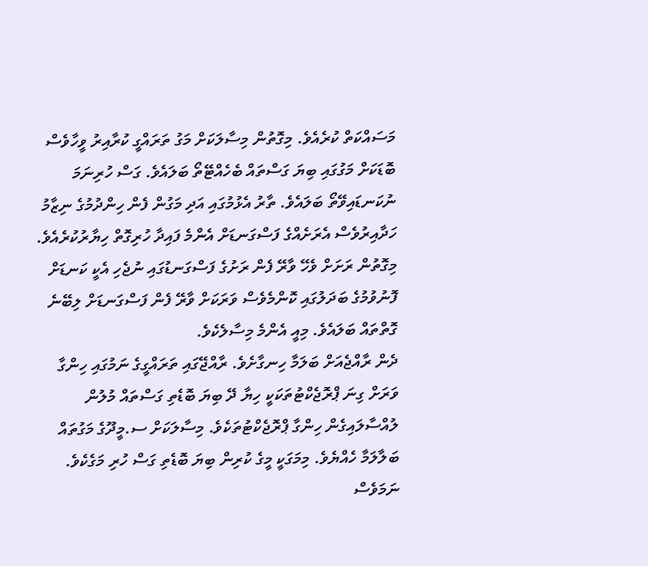މަސައްކަތް ކުރެއެވެ. މިގޮތުން މިސާލަކަށް މަގު ތަރައްގީ ކުރާއިރު ވީހާވެސް ބޮޑަކަށް މަގުގައި ބިޔަ ގަސްތައް ބެހެއްޓޭތޯ ބަލައެވެ. ގަސް ހުރިނަމަ ނުކަނޑައިވޭތޯ ބަލައެވެ. ތާރު އެޅުމުގައި އަދި މަގުން ފެން ހިންދުމުގެ ނިޒާމު ހަދާއިރުވެސް އެރަށެއްގެ ފަސްގަނޑަށް އެންމެ ފައިދާ ހުރިގޮތް ހިޔާރުކުރެއެވެ. މިގޮތުން ރަށަށް ވެހޭ ވާރޭ ފެން ރަށުގެ ފަސްގަނޑުގައި ނުޖެހި އެކީ ކަނޑަށް ފޮނުވުމުގެ ބަދަލުގައި ކޮންމެވެސް ވަރަކަށް ވާރޭ ފެން ފަސްގަނޑަށް ލިބޭނެ ގޮތްތައް ބަލައެވެ. މިއީ އެންމެ މިސާލެކެވެ.
ދެން ރާއްޖެއަށް ބަލަމާ ހިނގާށެވެ. ރާއްޖޭގައި ތަރައްގީގެ ނަމުގައި ހިންގާ ވަރަށް ގިނަ ޕްރޮޖެކްޓުތަކަކީ ހިޔާ ދޭ ބިޔަ ބޮޑެތި ގަސްތައް މުލުން ލުއްސާލައިގެން ހިންގާ ޕްރޮޖެކްޓުތަކެވެ. މިސާލަކަށް ސ.މީދޫގެ މަގުތައް ބަލާލަމާ ހެއްޔެވެ. މިމަގަކީ މީގެ ކުރިން ބިޔަ ބޮޑެތި ގަސް ހުރި މަގެކެވެ. ނަމަވެސް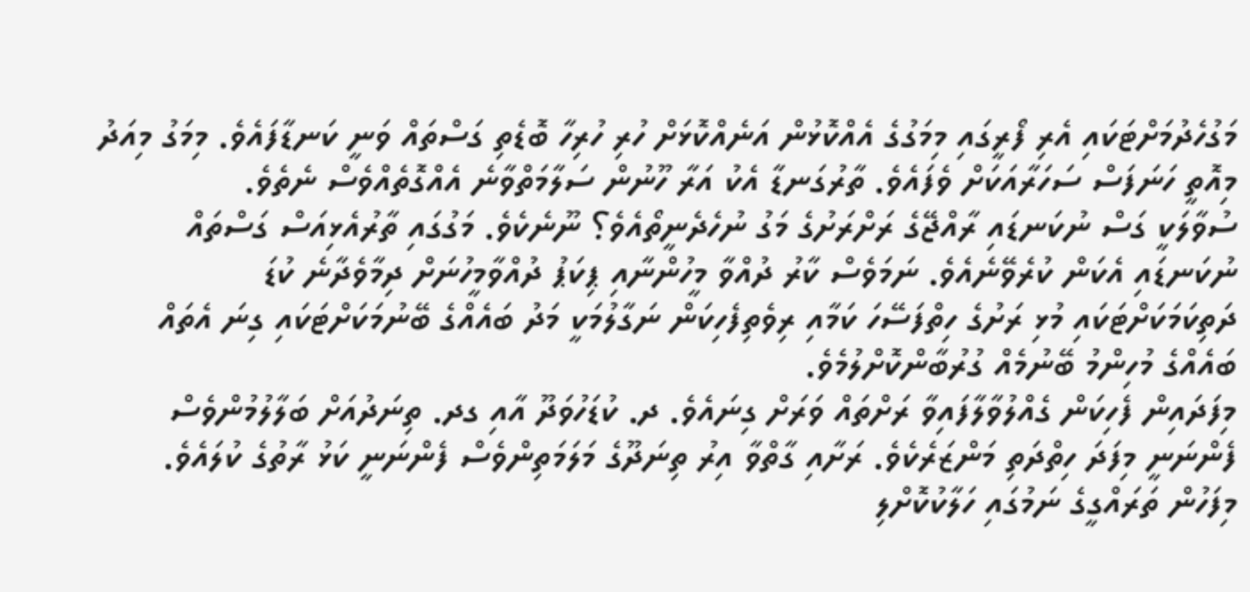މަގުހެދުމަށްޓަކައި އެރި ފޯރީގައި މިމަގުގެ އެއްކޮޅުން އަނެއްކޮޅަށް ހުރި ހުރިހާ ބޮޑެތި ގަސްތައް ވަނީ ކަނޑާފައެވެ. މިމަގު މިއަދު މިއޮތީ ހަނަފަސް ސަހަރާއަކަށް ވެފައެވެ. ތާރުގަނޑާ އެކު އަރާ ހޫނުން ސަލާމަތްވާނެ އެއްގޮތެއްވެސް ނެތެވެ.
ސުވާލަކީ ގަސް ނުކަނޑައި ރާއްޖޭގެ ރަށްރަށުގެ މަގު ނުހެދެނީތޯއެވެ؟ ނޫނެކެވެ. މަގުގައި ތާރުއެޅިއަސް ގަސްތައް ނުކަނޑައި އެކަން ކުރެވޭނެއެވެ. ނަމަވެސް ކާރު ދުއްވާ މީހުންނާއި ޕިކަޕު ދުއްވާމީހުނަށް ދިމާވެދާނެ ކުޑަ ދަތިކަމަކަށްޓަކައި މުޅި ރަށުގެ ހިތްފަސޭހަ ކަމާއި ރިވެތިފެހިކަން ނަގާލުމަކީ މަދު ބައެއްގެ ބޭނުމަކަށްޓަކައި ގިނަ އެތައް ބައެއްގެ މުހިންމު ބޭނުމެއް ގުރުބާންކޮށްލުމެވެ.
މިފަދައިން ފެހިކަން ގެއްލުވާލާފައިވާ ރަށްތައް ވަރަށް ގިނައެވެ. ދ. ކުޑަހުވަދޫ އާއި ގދ. ތިނަދުއަށް ބަލާލުމުންވެސް ފެންނަނީ މިފަދަ ހިތްދަތި މަންޒަރެކެވެ. ރަށާއި ގާތްވާ އިރު ތިނަދޫގެ މަލަމަތިންވެސް ފެންނަނީ ކަޅު ރާތުގެ ކުލައެވެ. މިފަހުން ތަރައްގީގެ ނަމުގައި ހަލާކުކޮށްލި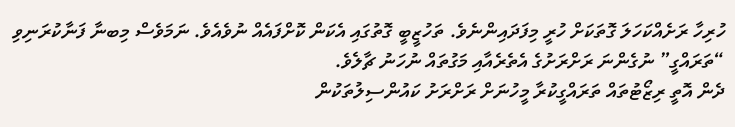ހުރިހާ ރަށެއްކަހަލަ ގޮތަކަށް ހުރީ މިފަދައިންނެވެ. ތަހުޒީބީ ގޮތުގައި އެކަން ކޮށްފައެއް ނުވެއެވެ. ނަމަވެސް މިބނާ ފަނާކުރަނިވި “ތަރައްގީ” ނުގެންނަ ރަށްރަށުގެ އެތެރެއާއި މަގުތައް ނުހަނު ޗާލެވެ.
ދެން އޮތީ ރިޒޯޓުތައް ތަރައްގީކުރާ މީހުނަށް ރަށްރަށު ކައުންސިލުތަކުން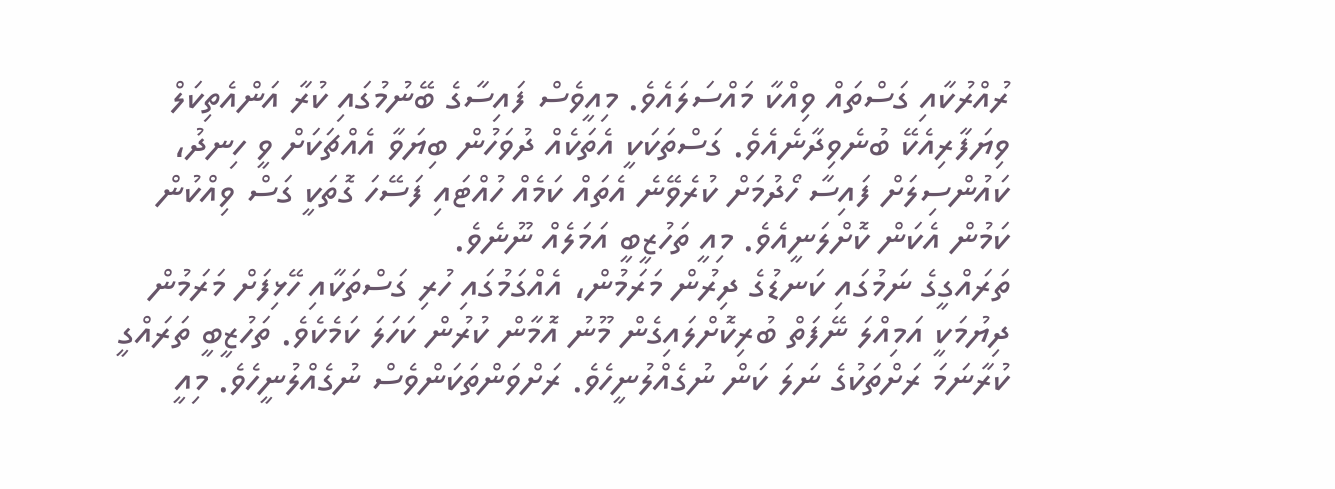ރުއްރުކާއި ގަސްތައް ވިއްކާ މައްސަލައެވެ. މިއީވެސް ފައިސާގެ ބޭނުމުގައި ކުރާ އަންއެތިކަލް ވިޔަފާރިއެކޭ ބުނެވިދާނެއެވެ. ގަސްތަކަކީ އެތަކެއް ދުވަހުން ބިޔަވާ އެއްޗަކަށް ވީ ހިނދު، ކައުންސިލަށް ފައިސާ ހޯދުމަށް ކުރެވޭނެ އެތައް ކަމެއް ހުއްޓައި ފަސޭހަ ގޮތަކީ ގަސް ވިއްކުން ކަމުން އެކަން ކޮށްލަނީއެވެ. މިއީ ތަހުޒީބީ އަމަލެއް ނޫނެވެ.
ތަރައްގީގެ ނަމުގައި ކަނޑުގެ ދިރުން މަރަމުން، އެއްގަމުގައި ހުރި ގަސްތަކާއި ހޭޅިފަށް މަރަމުން ދިޔުމަކީ އަމިއްލަ ނޭފަތް ބުރިކޮށްލައިގެން މޫނު އޮމާން ކުރުން ކަހަލަ ކަމެކެވެ. ތަހުޒީބީ ތަރައްގީ ކުރާނަމަ ރަށްތަކުގެ ނަލަ ކަން ނުގެއްލުނީހެވެ. ރަށްވަންތަކަންވެސް ނުގެއްލުނީހެވެ. މިއީ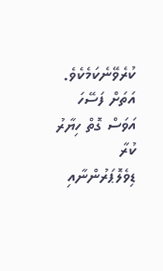ކުރެވޭނެކަމެކެވެ. އަތަށް ފަސޭހަ އަވަސް ގޮތް ހިޔާރު ކުރާ ޑިވެލޮޕަރުންނާއި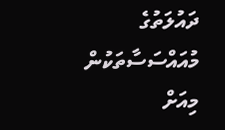ދައުލަތުގެ މުއައްސަސާތަކުން މިއަށް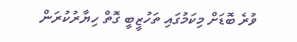ވުރެ ބޮޑަށް މިކަމުގައި ތަހުޒީބީ ގޮތް ހިޔާރުކުރަން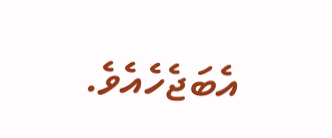އެބަޖެހެއެވެ.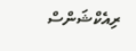ރިއެކްޝަންސް